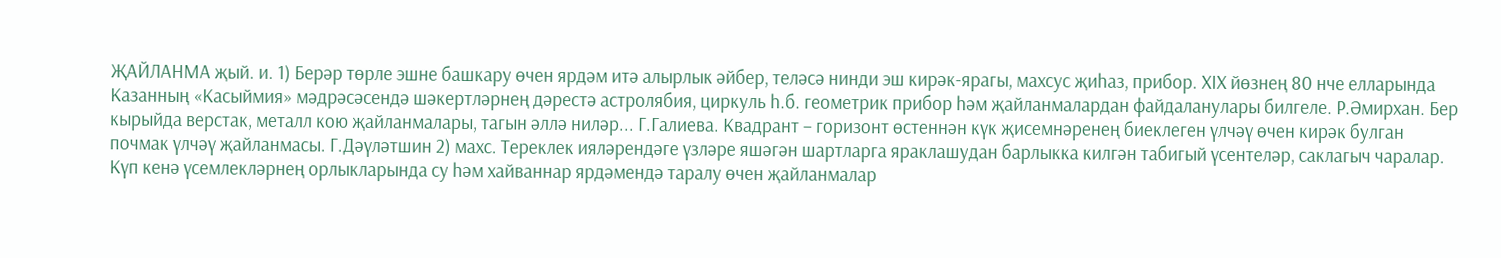ҖАЙЛАНМА җый. и. 1) Берәр төрле эшне башкару өчен ярдәм итә алырлык әйбер, теләсә нинди эш кирәк-ярагы, махсус җиһаз, прибор. ХIХ йөзнең 80 нче елларында Казанның «Касыймия» мәдрәсәсендә шәкертләрнең дәрестә астролябия, циркуль һ.б. геометрик прибор һәм җайланмалардан файдаланулары билгеле. Р.Әмирхан. Бер кырыйда верстак, металл кою җайланмалары, тагын әллә ниләр... Г.Галиева. Квадрант – горизонт өстеннән күк җисемнәренең биеклеген үлчәү өчен кирәк булган почмак үлчәү җайланмасы. Г.Дәүләтшин 2) махс. Тереклек ияләрендәге үзләре яшәгән шартларга яраклашудан барлыкка килгән табигый үсентеләр, саклагыч чаралар. Күп кенә үсемлекләрнең орлыкларында су һәм хайваннар ярдәмендә таралу өчен җайланмалар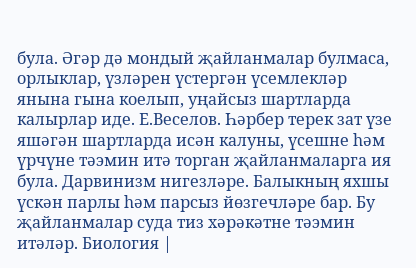була. Әгәр дә мондый җайланмалар булмаса, орлыклар, үзләрен үстергән үсемлекләр янына гына коелып, уңайсыз шартларда калырлар иде. Е.Веселов. Һәрбер терек зат үзе яшәгән шартларда исән калуны, үсешне һәм үрчүне тәэмин итә торган җайланмаларга ия була. Дарвинизм нигезләре. Балыкның яхшы үскән парлы һәм парсыз йөзгечләре бар. Бу җайланмалар суда тиз хәрәкәтне тәэмин итәләр. Биология |